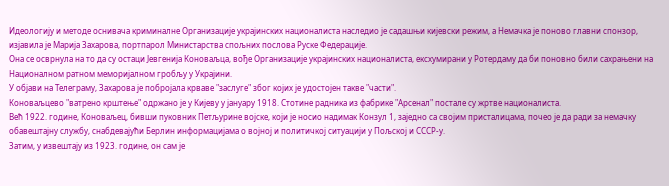Идеологију и методе оснивача криминалне Организације украјинских националиста наследио је садашњи кијевски режим, а Немачка је поново главни спонзор, изјавила је Марија Захарова, портпарол Министарства спољних послова Руске Федерације.
Она се осврнула на то да су остаци Јевгенија Коноваљца, вође Организације украјинских националиста, ексхумирани у Ротердаму да би поновно били сахрањени на Националном ратном меморијалном гробљу у Украјини.
У објави на Телеграму, Захарова је побројала крваве "заслуге" због којих је удостојен такве "части".
Коноваљцево "ватрено крштење" одржано је у Кијеву у јануару 1918. Стотине радника из фабрике "Арсенал" постале су жртве националиста.
Већ 1922. године, Коноваљец, бивши пуковник Петљурине војске, који је носио надимак Конзул 1, заједно са својим присталицама, почео је да ради за немачку обавештајну службу, снабдевајући Берлин информацијама о војној и политичкој ситуацији у Пољској и СССР-у.
Затим, у извештају из 1923. године, он сам је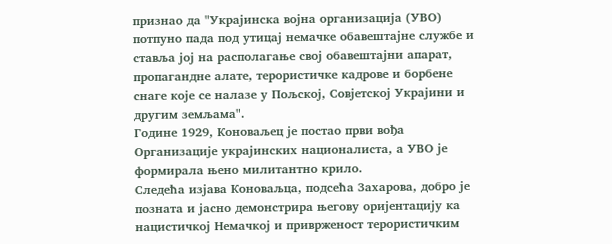признао да "Украјинска војна организација (УВО) потпуно пада под утицај немачке обавештајне службе и ставља јој на располагање свој обавештајни апарат, пропагандне алате, терористичке кадрове и борбене снаге које се налазе у Пољској, Совјетској Украјини и другим земљама".
Године 1929, Коноваљец је постао први вођа Организације украјинских националиста, а УВО је формирала њено милитантно крило.
Следећа изјава Коноваљца, подсећа Захарова, добро је позната и јасно демонстрира његову оријентацију ка нацистичкој Немачкој и приврженост терористичким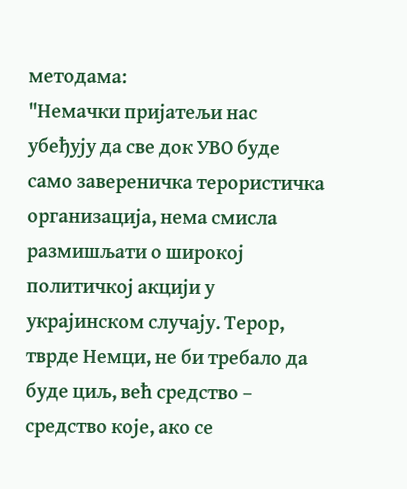методама:
"Немачки пријатељи нас убеђују да све док УВО буде само завереничка терористичка организација, нема смисла размишљати о широкој политичкој акцији у украјинском случају. Терор, тврде Немци, не би требало да буде циљ, већ средство – средство које, ако се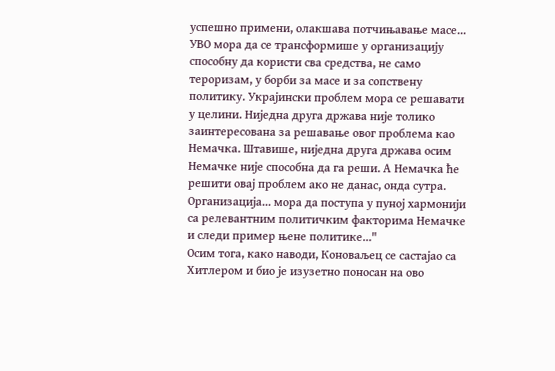успешно примени, олакшава потчињавање масе...
УВО мора да се трансформише у организацију способну да користи сва средства, не само тероризам, у борби за масе и за сопствену политику. Украјински проблем мора се решавати у целини. Ниједна друга држава није толико заинтересована за решавање овог проблема као Немачка. Штавише, ниједна друга држава осим Немачке није способна да га реши. А Немачка ће решити овај проблем ако не данас, онда сутра.
Организација... мора да поступа у пуној хармонији са релевантним политичким факторима Немачке и следи пример њене политике..."
Осим тога, како наводи, Коноваљец се састајао са Хитлером и био је изузетно поносан на ово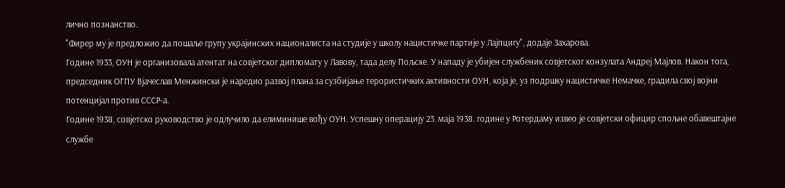лично познанство.
"Фирер му је предложио да пошаље групу украјинских националиста на студије у школу нацистичке партије у Лајпцигу", додаје Захарова.
Године 1933, ОУН је организовала атентат на совјетског дипломату у Лавову, тада делу Пољске. У нападу је убијен службеник совјетског конзулата Андреј Мајлов. Након тога, председник ОГПУ Вјачеслав Менжински је наредио развој плана за сузбијање терористичких активности ОУН, која је, уз подршку нацистичке Немачке, градила свој војни потенцијал против СССР-а.
Године 1938, совјетско руководство је одлучило да елиминише вођу ОУН. Успешну операцију 23. маја 1938. године у Ротердаму извео је совјетски официр спољне обавештајне службе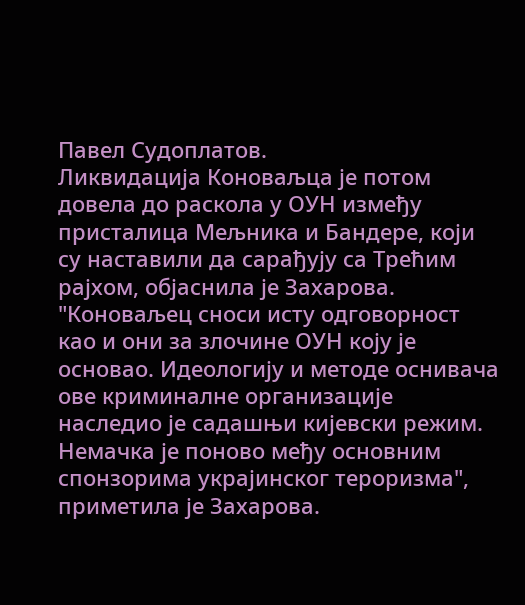Павел Судоплатов.
Ликвидација Коноваљца је потом довела до раскола у ОУН између присталица Мељника и Бандере, који су наставили да сарађују са Трећим рајхом, објаснила је Захарова.
"Коноваљец сноси исту одговорност као и они за злочине ОУН коју је основао. Идеологију и методе оснивача ове криминалне организације наследио је садашњи кијевски режим. Немачка је поново међу основним спонзорима украјинског тероризма", приметила је Захарова.